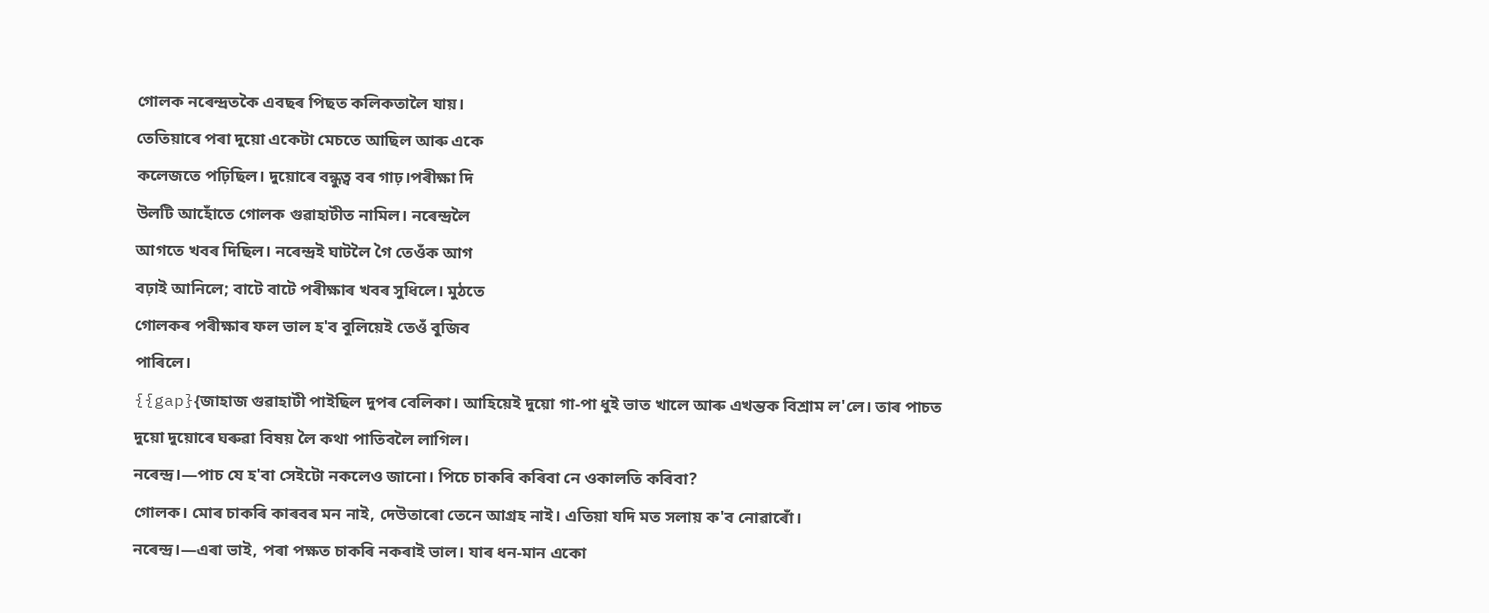গোলক নৰেন্দ্ৰতকৈ এবছৰ পিছত কলিকতালৈ যায়।
তেতিয়াৰে পৰা দুয়ো একেটা মেচতে আছিল আৰু একে
কলেজতে পঢ়িছিল। দুয়োৰে বন্ধুত্ব বৰ গাঢ়।পৰীক্ষা দি
উলটি আহোঁতে গোলক গুৱাহাটীত নামিল। নৰেন্দ্ৰলৈ
আগতে খবৰ দিছিল। নৰেন্দ্ৰই ঘাটলৈ গৈ তেওঁক আগ
বঢ়াই আনিলে; বাটে বাটে পৰীক্ষাৰ খবৰ সুধিলে। মুঠতে
গোলকৰ পৰীক্ষাৰ ফল ভাল হ'ব বুলিয়েই তেওঁ বুজিব
পাৰিলে।
{{gap}{জাহাজ গুৱাহাটী পাইছিল দুপৰ বেলিকা। আহিয়েই দুয়ো গা-পা ধুই ভাত খালে আৰু এখন্তক বিশ্ৰাম ল'লে। তাৰ পাচত দুয়ো দুয়োৰে ঘৰুৱা বিষয় লৈ কথা পাতিবলৈ লাগিল।
নৰেন্দ্ৰ।—পাচ যে হ'বা সেইটো নকলেও জানো। পিচে চাকৰি কৰিবা নে ওকালতি কৰিবা?
গোলক। মোৰ চাকৰি কাৰবৰ মন নাই, দেউতাৰো তেনে আগ্ৰহ নাই। এতিয়া যদি মত সলায় ক'ব নোৱাৰোঁ।
নৰেন্দ্ৰ।—এৰা ভাই, পৰা পক্ষত চাকৰি নকৰাই ভাল। যাৰ ধন-মান একো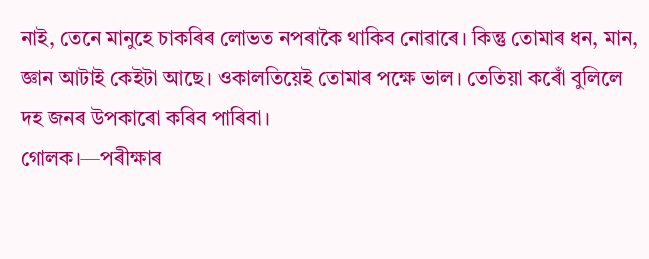নাই, তেনে মানুহে চাকৰিৰ লোভত নপৰাকৈ থাকিব নোৱাৰে। কিন্তু তোমাৰ ধন, মান, জ্ঞান আটাই কেইটা আছে। ওকালতিয়েই তোমাৰ পক্ষে ভাল। তেতিয়া কৰোঁ বুলিলে দহ জনৰ উপকাৰো কৰিব পাৰিবা।
গোলক।—পৰীক্ষাৰ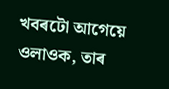খবৰটো আগেয়ে ওলাওক, তাৰ